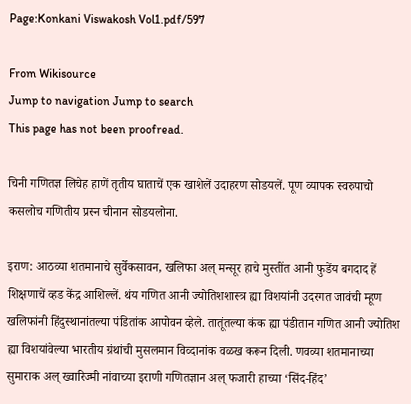Page:Konkani Viswakosh Vol1.pdf/597

From Wikisource
Jump to navigation Jump to search
This page has not been proofread.

चिनी गणितज्ञ लिचेह हाणें तृतीय घाताचें एक खाशेलें उदाहरण सोडयलें. पूण व्यापक स्वरुपाचो कसलोच गणितीय प्रस्न चीनान सोडयलोना.

इराण: आठव्या शतमानाचे सुर्वेकसावन, खलिफा अल् मन्सूर हाचे मुस्तींत आनी फुडेंय बगदाद हें शिक्षणाचें व्हड केंद्र आशिल्लें. थंय गणित आनी ज्योतिशशास्त्र ह्या विशयांनी उदरगत जावंची म्हूण खलिफांनी हिंदुस्थानांतल्या पंडितांक आपोवन व्हेले. तातूंतल्या कंक ह्या पंडीतान गणित आनी ज्योतिश ह्या विशयांवेल्या भारतीय ग्रंथांची मुसलमान विव्दानांक वळख करून दिली. णवव्या शतमानाच्या सुमाराक अल् ख्वारिज्मी नांवाच्या इराणी गणितज्ञान अल् फजारी हाच्या ‘सिंद-हिंद’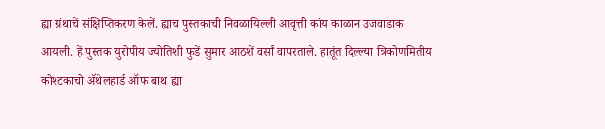ह्या ग्रंथाचें संक्षिप्तिकरण केलें. ह्याच पुस्तकाची निवळायिल्ली आवृत्ती कांय काळान उजवाडाक आयली. हें पुस्तक युरोपीय ज्योतिशी फुडें सुमार आठशें वर्सां वापरताले. हातूंत दिल्ल्या त्रिकोणमितीय कोश्टकाचो ॲथेलहार्ड ऑफ बाथ ह्या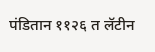पंडितान ११२६ त लॅटीन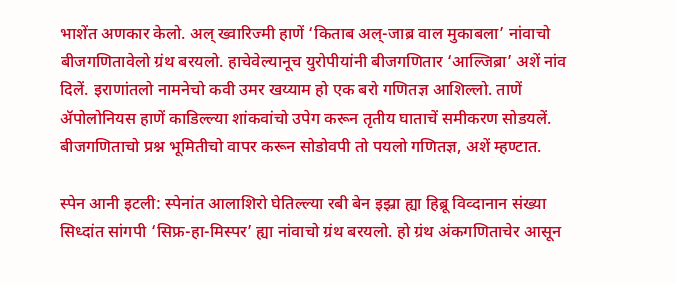भाशेंत अणकार केलो. अल् ख्वारिज्मी हाणें ‘किताब अल्-जाब्र वाल मुकाबला’ नांवाचो बीजगणितावेलो ग्रंथ बरयलो. हाचेवेल्यानूच युरोपीयांनी बीजगणितार ‘आल्जिब्रा’ अशें नांव दिलें. इराणांतलो नामनेचो कवी उमर खय्याम हो एक बरो गणितज्ञ आशिल्लो. ताणें ॲपोलोनियस हाणें काडिल्ल्या शांकवांचो उपेग करून तृतीय घाताचें समीकरण सोडयलें. बीजगणिताचो प्रश्न भूमितीचो वापर करून सोडोवपी तो पयलो गणितज्ञ, अशें म्हण्टात.

स्पेन आनी इटली: स्पेनांत आलाशिरो घेतिल्ल्या रबी बेन इझ्रा ह्या हिब्रू विव्दानान संख्या सिध्दांत सांगपी ‘सिफ्र-हा-मिस्पर’ ह्या नांवाचो ग्रंथ बरयलो. हो ग्रंथ अंकगणिताचेर आसून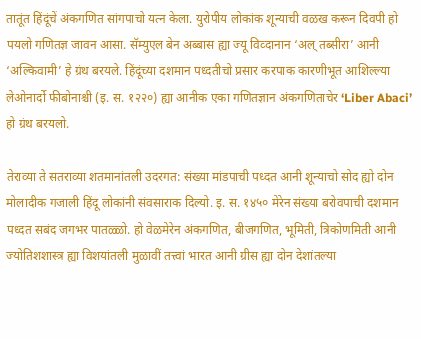तातूंत हिंदूंचें अंकगणित सांगपाचो यत्न केला. युरोपीय लोकांक शून्याची वळख करून दिवपी हो पयलो गणितज्ञ जावन आसा. सॅम्युएल बेन अब्बास ह्या ज्यू विव्दानान ‘अल् तब्सीरा’ आनी ‘अल्किवामी’ हे ग्रंथ बरयले. हिंदूंच्या दशमान पध्दतीचो प्रसार करपाक कारणीभूत आशिल्ल्या लेओनार्दो फीबोनाश्ची (इ. स. १२२०) ह्या आनीक एका गणितज्ञान अंकगणिताचेर ‘Liber Abaci’ हो ग्रंथ बरयलो.

तेराव्या ते सतराव्या शतमानांतली उदरगत: संख्या मांडपाची पध्दत आनी शून्याचो सोद ह्यो दोन मोलादीक गजाली हिंदू लोकांनी संवसाराक दिल्यो. इ. स. १४५० मेरेन संख्या बरोवपाची दशमान पध्दत सबंद जगभर पातळ्ळो. हो वेळमेरेन अंकगणित, बीजगणित, भूमिती, त्रिकोणमिती आनी ज्योतिशशास्त्र ह्या विशयांतली मुळावीं तत्त्वां भारत आनी ग्रीस ह्या दोन देशांतल्या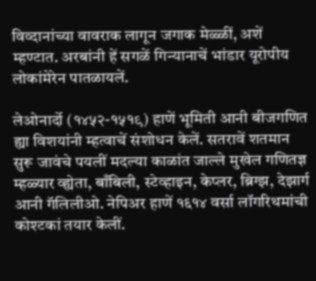विव्दानांच्या वावराक लागून जगाक मेळ्ळीं, अशें म्हण्टात. अरबांनी हें सगळें गिन्यानाचें भांडार यूरोपीय लोकांमेरेन पातळायलें.

लेओनार्दो (१४५२-१५१९) हाणें भूमिती आनी बीजगणित ह्या विशयांनी म्हत्वाचें संशोधन केलें. सतरावें शतमान सुरू जावंचे पयलीं मदल्या काळांत जाल्ले मुखेल गणितज्ञ म्हळ्यार व्ह्येता, बाँबिली, स्टेव्हाइन, केप्लर, ब्रिग्झ, देझार्ग आनी गॅलिलीओ. नेपिअर हाणें १६१४ वर्सा लॉगरिथमांची कोश्टकां तयार केलीं.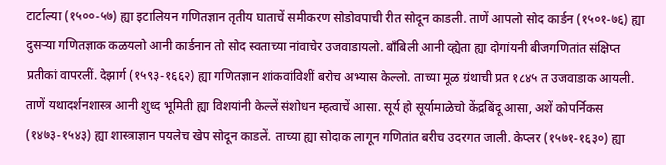टार्टाल्या (१५००-५७) ह्या इटालियन गणितज्ञान तृतीय घाताचें समीकरण सोडोवपाची रीत सोदून काडली. ताणें आपलो सोद कार्डन (१५०१-७६) ह्या दुसऱ्या गणितज्ञाक कळयलो आनी कार्डनान तो सोद स्वताच्या नांवाचेर उजवाडायलो. बाँबिली आनी व्ह्येता ह्या दोगांयनी बीजगणितांत संक्षिप्त प्रतीकां वापरलीं. देझार्ग (१५९३-१६६२) ह्या गणितज्ञान शांकवांविशीं बरोच अभ्यास केल्लो. ताच्या मूळ ग्रंथाची प्रत १८४५ त उजवाडाक आयली. ताणें यथादर्शनशास्त्र आनी शुध्द भूमिती ह्या विशयांनी केल्लें संशोधन म्हत्वाचें आसा. सूर्य हो सूर्यामाळेचो केंद्रबिंदू आसा, अशें कोपर्निकस (१४७३-१५४३) ह्या शास्त्राज्ञान पयलेच खेप सोदून काडलें. ताच्या ह्या सोदाक लागून गणितांत बरीच उदरगत जाली. केप्लर (१५७१-१६३०) ह्या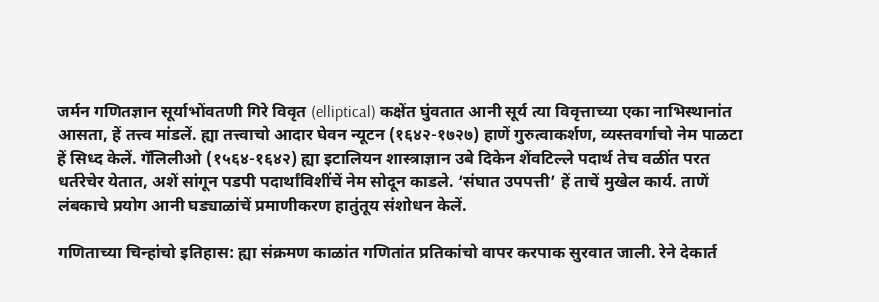जर्मन गणितज्ञान सूर्याभोंवतणी गिरे विवृत (elliptical) कक्षेंत घुंवतात आनी सूर्य त्या विवृत्ताच्या एका नाभिस्थानांत आसता, हें तत्त्व मांडलें. ह्या तत्त्वाचो आदार घेवन न्यूटन (१६४२-१७२७) हाणें गुरुत्वाकर्शण, व्यस्तवर्गाचो नेम पाळटा हें सिध्द केलें. गॅलिलीओ (१५६४-१६४२) ह्या इटालियन शास्त्राज्ञान उबे दिकेन शेंवटिल्ले पदार्थ तेच वळींत परत धर्तरेचेर येतात, अशें सांगून पडपी पदार्थांविशींचें नेम सोदून काडले. ‘संघात उपपत्ती’ हें ताचें मुखेल कार्य. ताणें लंबकाचे प्रयोग आनी घड्याळांचें प्रमाणीकरण हातुंतूय संशोधन केलें.

गणिताच्या चिन्हांचो इतिहास: ह्या संक्रमण काळांत गणितांत प्रतिकांचो वापर करपाक सुरवात जाली. रेने देकार्त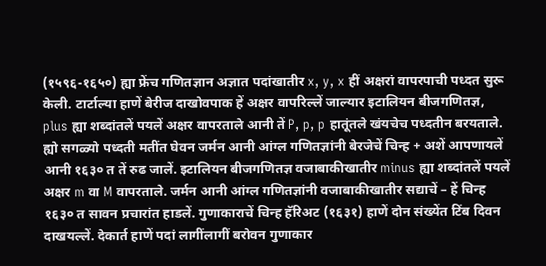(१५९६-१६५०) ह्या फ्रेंच गणितज्ञान अज्ञात पदांखातीर x, y, x हीं अक्षरां वापरपाची पध्दत सुरू केली. टार्टाल्या हाणें बेरीज दाखोवपाक हें अक्षर वापरिल्लें जाल्यार इटालियन बीजगणितज्ञ, plus ह्या शब्दांतलें पयलें अक्षर वापरताले आनी तें P, p, p हातूंतले खंयचेच पध्दतीन बरयताले. ह्यो सगळ्यो पध्दती मतींत घेवन जर्मन आनी आंग्ल गणितज्ञांनी बेरजेचें चिन्ह + अशें आपणायलें आनी १६३० त तें रुढ जालें. इटालियन बीजगणितज्ञ वजाबाकीखातीर minus ह्या शब्दांतलें पयलें अक्षर m वा M वापरताले. जर्मन आनी आंग्ल गणितज्ञांनी वजाबाकीखातीर सद्याचें – हें चिन्ह १६३० त सावन प्रचारांत हाडलें. गुणाकाराचें चिन्ह हॅरिअट (१६३१) हाणें दोन संख्येंत टिंब दिवन दाखयल्लें. देकार्त हाणें पदां लागींलागीं बरोवन गुणाकार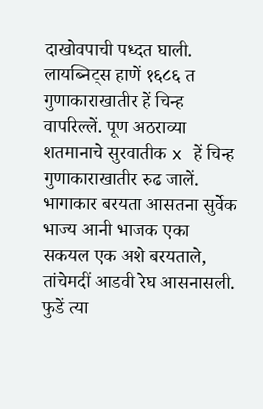दाखोवपाची पध्दत घाली. लायब्निट्स हाणें १६८६ त गुणाकाराखातीर हें चिन्ह वापरिल्लें. पूण अठराव्या शतमानाचे सुरवातीक x हें चिन्ह गुणाकाराखातीर रुढ जालें. भागाकार बरयता आसतना सुर्वेक भाज्य आनी भाजक एका सकयल एक अशे बरयताले, तांचेमदीं आडवी रेघ आसनासली. फुडें त्या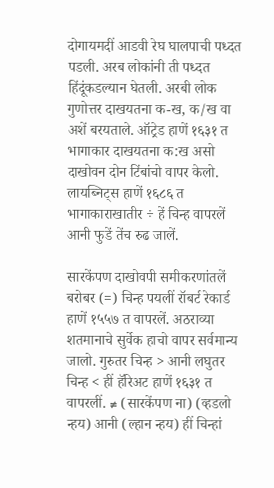दोगायमदीं आडवी रेघ घालपाची पध्दत पडली. अरब लोकांनी ती पध्दत हिंदूंकडल्यान घेतली. अरबी लोक गुणोत्तर दाखयतना क-ख, क/ख वा अशें बरयताले. ऑट्रेड हाणें १६३१ त भागाकार दाखयतना क:ख असो दाखोवन दोन टिंबांचो वापर केलो. लायब्निट्स हाणें १६८६ त भागाकाराखातीर ÷ हें चिन्ह वापरलें आनी फुडें तेंच रुढ जालें.

सारकेंपण दाखोवपी समीकरणांतलें बरोबर (=) चिन्ह पयलीं रॉबर्ट रेकार्ड हाणें १५५७ त वापरलें. अठराव्या शतमानाचे सुर्वेक हाचो वापर सर्वमान्य जालो. गुरुतर चिन्ह > आनी लघुतर चिन्ह < हीं हॅरिअट हाणें १६३१ त वापरलीं. ≠ (सारकेंपण ना) (व्हडलो न्हय) आनी (ल्हान न्हय) हीं चिन्हां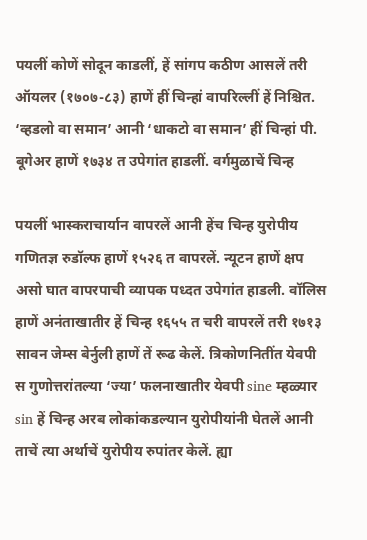पयलीं कोणें सोदून काडलीं, हें सांगप कठीण आसलें तरी ऑयलर (१७०७-८३) हाणें हीं चिन्हां वापरिल्लीं हें निश्चित. ‘व्हडलो वा समान’ आनी ‘धाकटो वा समान’ हीं चिन्हां पी. बूगेअर हाणें १७३४ त उपेगांत हाडलीं. वर्गमुळाचें चिन्ह

पयलीं भास्कराचार्यान वापरलें आनी हेंच चिन्ह युरोपीय गणितज्ञ रुडॉल्फ हाणें १५२६ त वापरलें. न्यूटन हाणें क्षप असो घात वापरपाची व्यापक पध्दत उपेगांत हाडली. वॉलिस हाणें अनंताखातीर हें चिन्ह १६५५ त चरी वापरलें तरी १७१३ सावन जेम्स बेर्नुली हाणें तें रूढ केलें. त्रिकोणनितींत येवपी स गुणोत्तरांतल्या ‘ज्या’ फलनाखातीर येवपी sine म्हळ्यार sin हें चिन्ह अरब लोकांकडल्यान युरोपीयांनी घेतलें आनी ताचें त्या अर्थाचें युरोपीय रुपांतर केलें. ह्या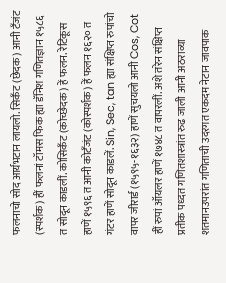फलनाचो सोद आर्यभटान लायलो. सिकँट (छेदक) आनी टँजंट (स्पर्शक) हीं फलनां टॉमस फिक ह्या डॅनिश गणितज्ञान १५८६ त सोदून काडलीं. कोसिकँट (कोच्छेदक) हें फलन. रेटिकूस हाणें १५९६ त आनी कोटँजंट (कोस्पर्शक) हें फलन १६२० त गंटर हाणें सोदून काडलें. Sin, Sec, tan ह्या संक्षिप्त रुपांचो वापर जीरार्ड (१५९५-१६३२) हाणें सुचयलो आनी Cos, Cot हीं रुपां ऑयलर हाणें १७४८ त वापरलीं. अशे तरेन संक्षिप्त प्रतीक पध्दत गणितशास्त्रांत रुढ जाली आनी अठराव्या शतमानउपरांत गणिताची उदरगत एकदम नेटान जावपाक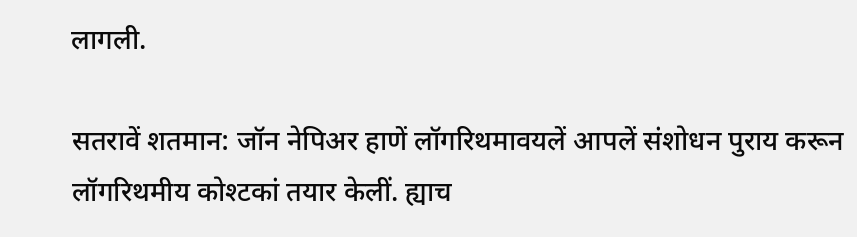लागली.

सतरावें शतमान: जॉन नेपिअर हाणें लॉगरिथमावयलें आपलें संशोधन पुराय करून लॉगरिथमीय कोश्टकां तयार केलीं. ह्याच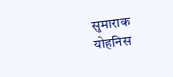सुमाराक योहनिस